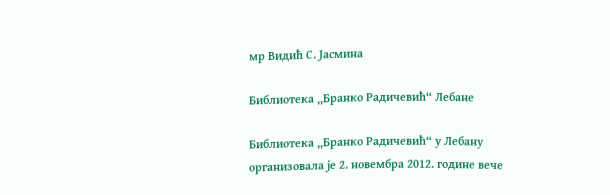мр Видић С. Јасмина

Библиотека „Бранко Радичевић“ Лебанe

Библиотека „Бранко Радичевић“ у Лебану организовала је 2. новембра 2012. године вече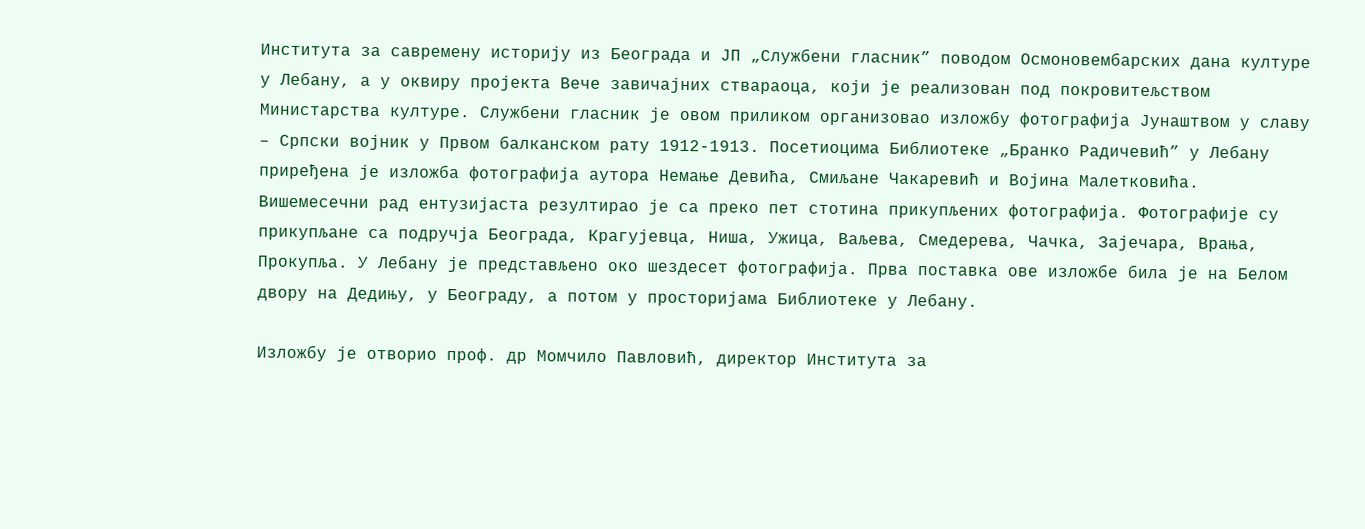Института за савремену историју из Београда и ЈП „Службени гласник” поводом Осмоновембарских дана културе у Лебану, а у оквиру пројекта Вече завичајних ствараоца, који је реализован под покровитељством Министарства културе. Службени гласник је овом приликом организовао изложбу фотографија Јунаштвом у славу – Српски војник у Првом балканском рату 1912-1913. Посетиоцима Библиотеке „Бранко Радичевић” у Лебану приређена је изложба фотографија аутора Немање Девића, Смиљане Чакаревић и Војина Малетковића. Вишемесечни рад ентузијаста резултирао је са преко пет стотина прикупљених фотографија. Фотографије су прикупљане са подручја Београда, Крагујевца, Ниша, Ужица, Ваљева, Смедерева, Чачка, Зајечара, Врања, Прокупља. У Лебану је представљено око шездесет фотографија. Прва поставка ове изложбе била је на Белом двору на Дедињу, у Београду, а потом у просторијама Библиотеке у Лебану.

Изложбу је отворио проф. др Момчило Павловић, директор Института за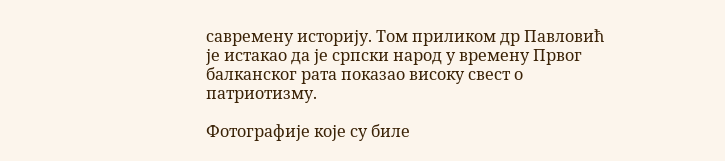савремену историју. Том приликом др Павловић је истакао да је српски народ у времену Првог балканског рата показао високу свест о патриотизму.

Фотографије које су биле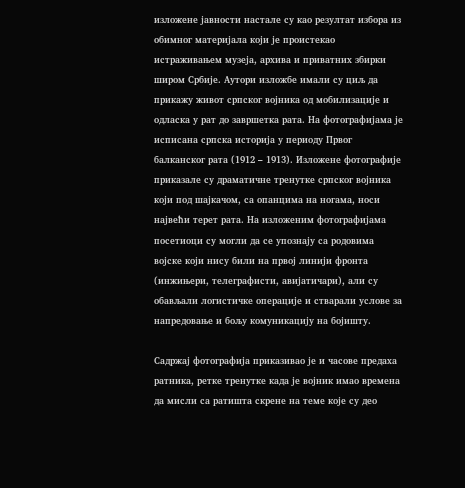изложене јавности настале су као резултат избора из обимног материјала који је проистекао истраживањем музеја, архива и приватних збирки широм Србије. Аутори изложбе имали су циљ да прикажу живот српског војника од мобилизације и одласка у рат до завршетка рата. На фотографијама је исписана српска историја у периоду Првог балканског рата (1912 – 1913). Изложене фотографије приказале су драматичне тренутке српског војника који под шајкачом, са опанцима на ногама, носи највећи терет рата. На изложеним фотографијама посетиоци су могли да се упознају са родовима војске који нису били на првој линији фронта (инжињери, телеграфисти, авијатичари), али су обављали логистичке операције и стварали услове за напредовање и бољу комуникацију на бојишту.

Садржај фотографија приказивао је и часове предаха ратника, ретке тренутке када је војник имао времена да мисли са ратишта скрене на теме које су део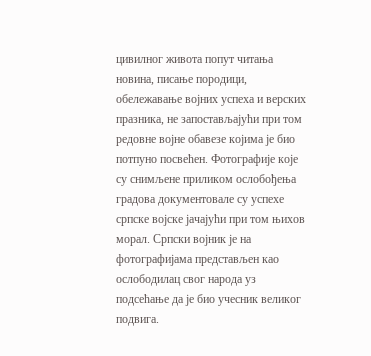цивилног живота попут читања новина, писање породици, обележавање војних успеха и верских празника, не запостављајући при том редовне војне обавезе којима је био потпуно посвећен. Фотографије које су снимљене приликом ослобођења градова документовале су успехе српске војске јачајући при том њихов морал. Српски војник је на фотографијама представљен као ослободилац свог народа уз подсећање да је био учесник великог подвига.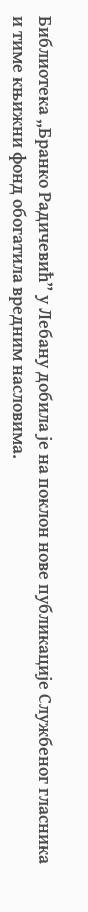Библиотека „Бранко Радичевић” у Лебану добила је на поклон нове публикације Службеног гласника и тиме књижни фонд обогатила вредним насловима.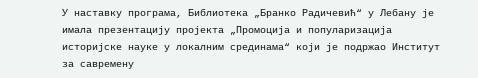У наставку програма, Библиотека „Бранко Радичевић“ у Лебану је имала презентацију пројекта „Промоција и популаризација историјске науке у локалним срединама“ који је подржао Институт за савремену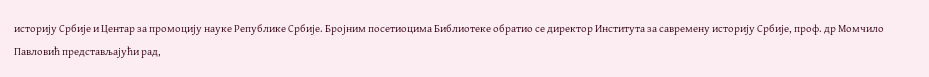историју Србије и Центар за промоцију науке Републике Србије. Бројним посетиоцима Библиотеке обратио се директор Института за савремену историју Србије, проф. др Момчило Павловић представљајући рад,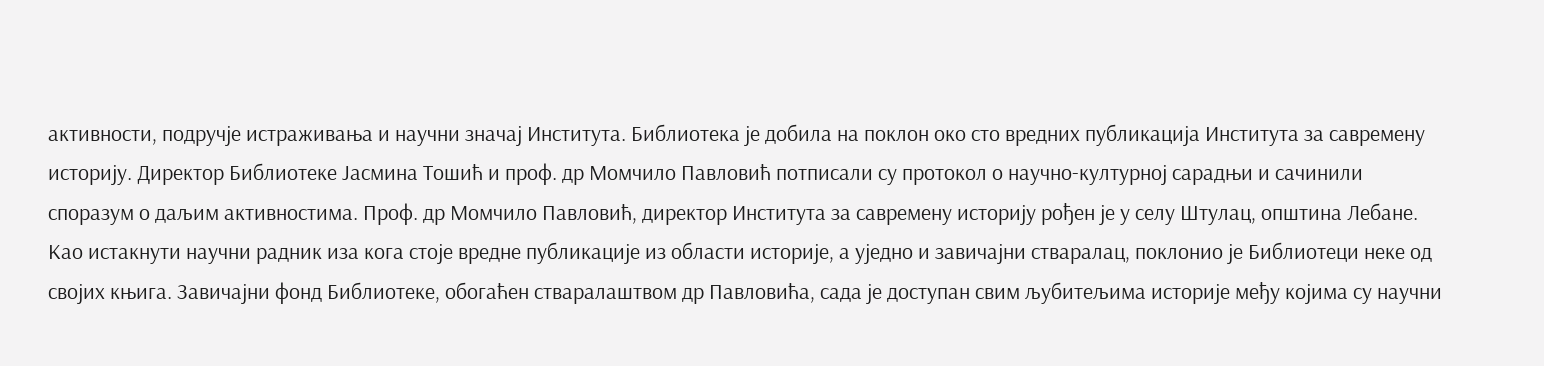активности, подручје истраживања и научни значај Института. Библиотека је добила на поклон око сто вредних публикација Института за савремену историју. Директор Библиотеке Јасмина Тошић и проф. др Момчило Павловић потписали су протокол о научно-културној сарадњи и сачинили споразум о даљим активностима. Проф. др Момчило Павловић, директор Института за савремену историју рођен је у селу Штулац, општина Лебане. Као истакнути научни радник иза кога стоје вредне публикације из области историје, а уједно и завичајни стваралац, поклонио је Библиотеци неке од својих књига. Завичајни фонд Библиотеке, обогаћен стваралаштвом др Павловића, сада је доступан свим љубитељима историје међу којима су научни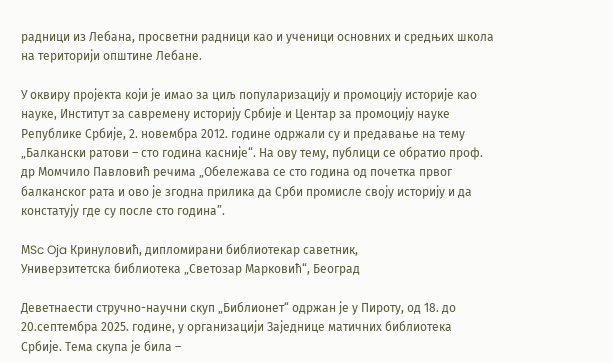радници из Лебана, просветни радници као и ученици основних и средњих школа на територији општине Лебане.

У оквиру пројекта који је имао за циљ популаризацију и промоцију историје као науке, Институт за савремену историју Србије и Центар за промоцију науке Републике Србије, 2. новембра 2012. године одржали су и предавање на тему „Балкански ратови – сто година касније“. На ову тему, публици се обратио проф. др Момчило Павловић речима „Обележава се сто година од почетка првог балканског рата и ово је згодна прилика да Срби промисле своју историју и да констатују где су после сто година”.

МSc Oja Кринуловић, дипломирани библиотекар саветник,
Универзитетска библиотека „Светозар Марковић“, Београд

Деветнаести стручно-научни скуп „Библионет“ одржан је у Пироту, од 18. до 20.септембра 2025. године, у организацији Заједнице матичних библиотека Србије. Тема скупа је била –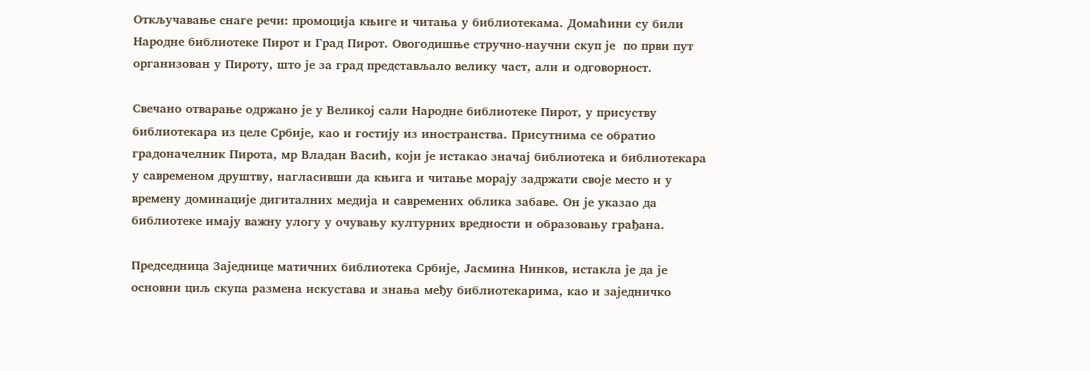Откључавање снаге речи: промоција књиге и читања у библиотекама. Домаћини су били Народне библиотеке Пирот и Град Пирот. Овогодишње стручно-научни скуп је  по први пут  организован у Пироту, што је за град представљало велику част, али и одговорност.

Свечано отварање одржано је у Великој сали Народне библиотеке Пирот, у присуству библиотекара из целе Србије, као и гостију из иностранства. Присутнима се обратио градоначелник Пирота, мр Владан Васић, који је истакао значај библиотека и библиотекара у савременом друштву, нагласивши да књига и читање морају задржати своје место и у времену доминације дигиталних медија и савремених облика забаве. Он је указао да библиотеке имају важну улогу у очувању културних вредности и образовању грађана.

Председница Заједнице матичних библиотека Србије, Јасмина Нинков, истакла је да је основни циљ скупа размена искустава и знања међу библиотекарима, као и заједничко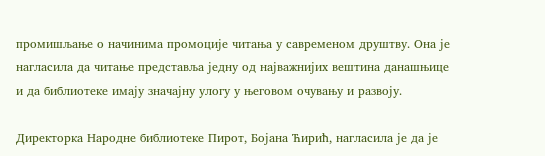промишљање о начинима промоције читања у савременом друштву. Она је нагласила да читање представља једну од најважнијих вештина данашњице и да библиотеке имају значајну улогу у његовом очувању и развоју.

Директорка Народне библиотеке Пирот, Бојана Ћирић, нагласила је да је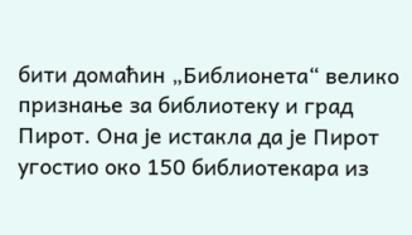бити домаћин „Библионета“ велико признање за библиотеку и град Пирот. Она је истакла да је Пирот  угостио око 150 библиотекара из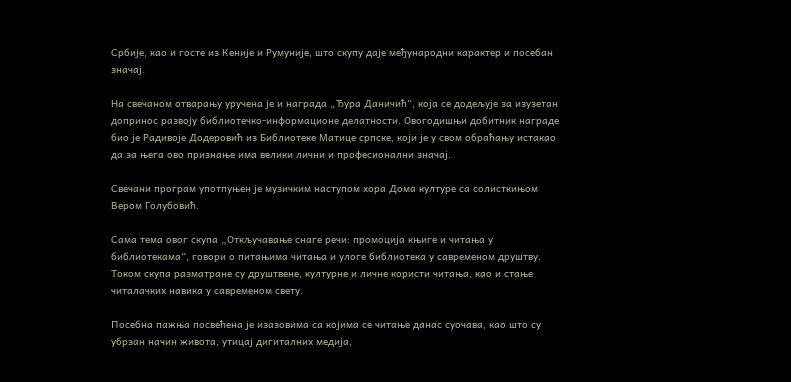Србије, као и госте из Кеније и Румуније, што скупу даје међународни карактер и посебан значај.

На свечаном отварању уручена је и награда „Ђура Даничић“, која се додељује за изузетан допринос развоју библиотечко-информационе делатности. Овогодишњи добитник награде био је Радивоје Додеровић из Библиотеке Матице српске, који је у свом обраћању истакао да за њега ово признање има велики лични и професионални значај.

Свечани програм употпуњен је музичким наступом хора Дома културе са солисткињом Вером Голубовић.

Сама тема овог скупа „Откључавање снаге речи: промоција књиге и читања у библиотекама“, говори о питањима читања и улоге библиотека у савременом друштву. Током скупа разматране су друштвене, културне и личне користи читања, као и стање читалачких навика у савременом свету.

Посебна пажња посвећена је изазовима са којима се читање данас суочава, као што су убрзан начин живота, утицај дигиталних медија,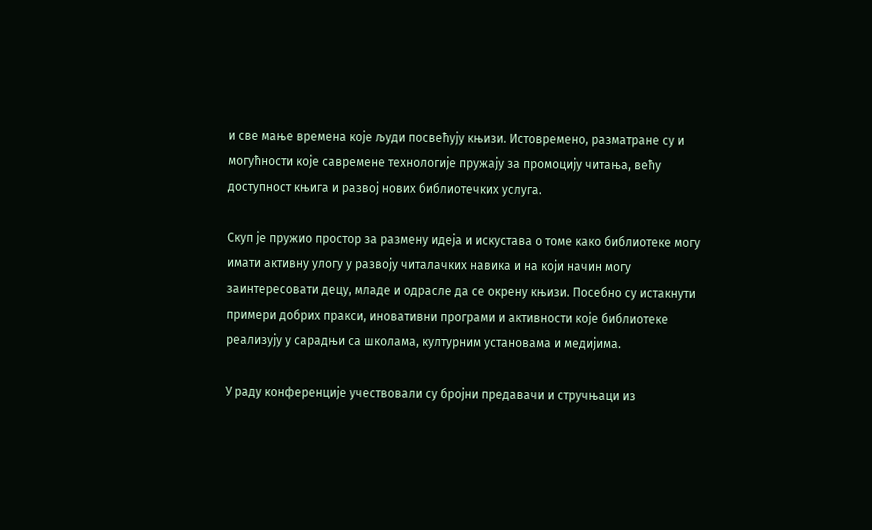и све мање времена које људи посвећују књизи. Истовремено, разматране су и могућности које савремене технологије пружају за промоцију читања, већу доступност књига и развој нових библиотечких услуга.

Скуп је пружио простор за размену идеја и искустава о томе како библиотеке могу имати активну улогу у развоју читалачких навика и на који начин могу заинтересовати децу, младе и одрасле да се окрену књизи. Посебно су истакнути примери добрих пракси, иновативни програми и активности које библиотеке реализују у сарадњи са школама, културним установама и медијима.

У раду конференције учествовали су бројни предавачи и стручњаци из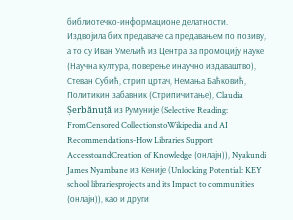библиотечко-информационе делатности. Издвојила бих предаваче са предавањем по позиву, а то су Иван Умељић из Центра за промоцију науке (Научна култура, поверeње инаучно издаваштво), Стеван Субић, стрип цртач, Немања Баћковић, Политикин забавник (Стрипичитање), Claudia Șerbănuță из Румуније (Selective Reading: FromCensored CollectionstoWikipedia and AI Recommendations-How Libraries Support AccesstoandCreation of Knowledge (онлајн)), Nyakundi James Nyambane из Кеније (Unlocking Potential: KEY school librariesprojects and its Impact to communities (онлајн)), као и други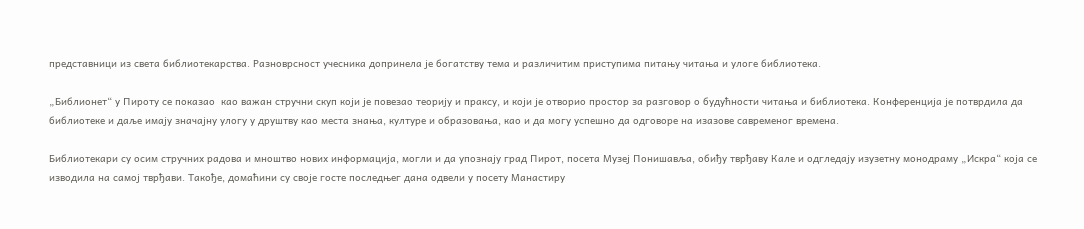представници из света библиотекарства. Разноврсност учесника допринела је богатству тема и различитим приступима питању читања и улоге библиотека.

„Библионет“ у Пироту се показао  као важан стручни скуп који је повезао теорију и праксу, и који је отворио простор за разговор о будућности читања и библиотека. Конференција је потврдила да библиотеке и даље имају значајну улогу у друштву као места знања, културе и образовања, као и да могу успешно да одговоре на изазове савременог времена.

Библиотекари су осим стручних радова и мноштво нових информација, могли и да упознају град Пирот, посета Музеј Понишавља, обиђу тврђаву Кале и одгледају изузетну монодраму „Искра“ која се изводила на самој тврђави. Такође, домаћини су своје госте последњег дана одвели у посету Манастиру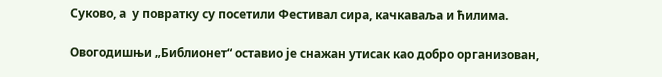Суково, а  у повратку су посетили Фестивал сира, качкаваља и ћилима.

Овогодишњи „Библионет“ оставио је снажан утисак као добро организован,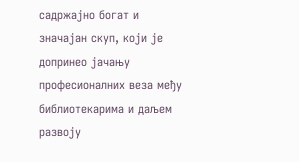садржајно богат и значајан скуп, који је допринео јачању професионалних веза међу библиотекарима и даљем развоју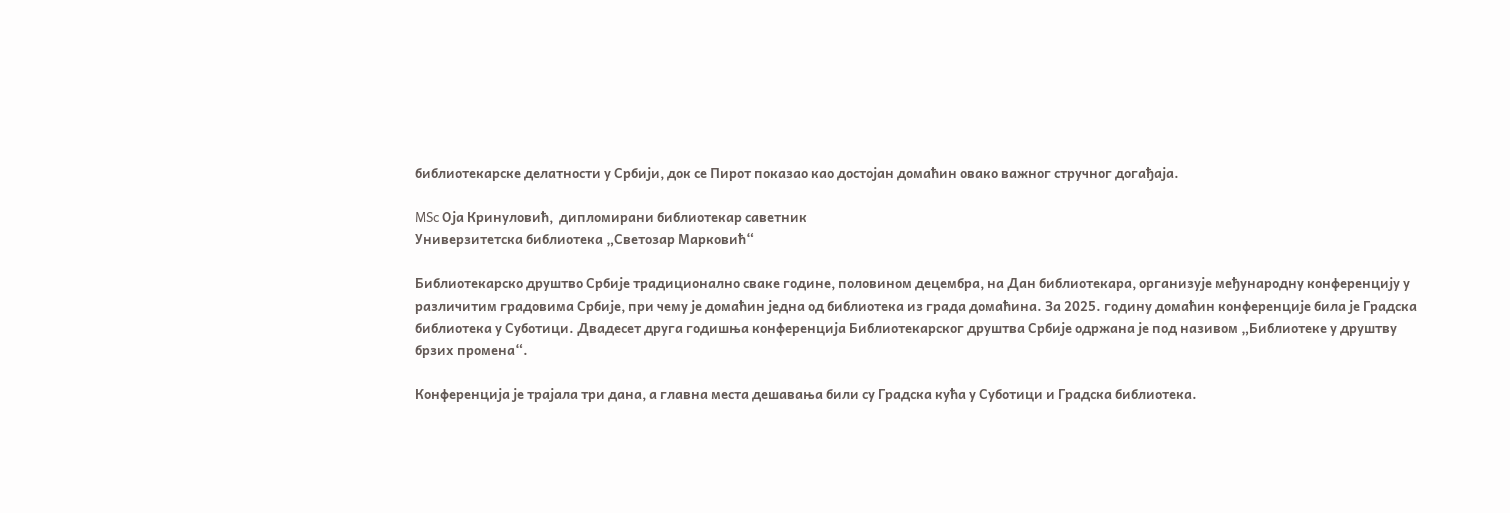библиотекарске делатности у Србији, док се Пирот показао као достојан домаћин овако важног стручног догађаја.

MSc Оја Кринуловић,  дипломирани библиотекар саветник
Универзитетска библиотека „Светозар Марковић“

Библиотекарско друштво Србије традиционално сваке године, половином децембра, на Дан библиотекара, организује међународну конференцију у различитим градовима Србије, при чему је домаћин једна од библиотека из града домаћина. За 2025. годину домаћин конференције била је Градска библиотека у Суботици. Двадесет друга годишња конференција Библиотекарског друштва Србије одржана је под називом „Библиотеке у друштву брзих промена“.

Конференција је трајала три дана, а главна места дешавања били су Градска кућа у Суботици и Градска библиотека.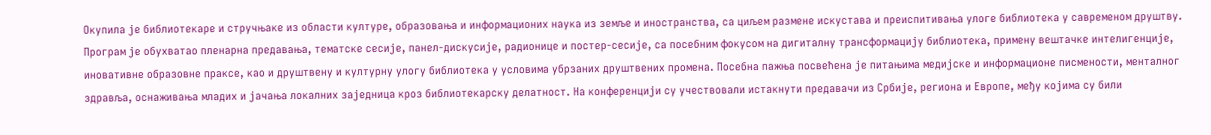Окупила је библиотекаре и стручњаке из области културе, образовања и информационих наука из земље и иностранства, са циљем размене искустава и преиспитивања улоге библиотека у савременом друштву. Програм је обухватао пленарна предавања, тематске сесије, панел-дискусије, радионице и постер-сесије, са посебним фокусом на дигиталну трансформацију библиотека, примену вештачке интелигенције, иновативне образовне праксе, као и друштвену и културну улогу библиотека у условима убрзаних друштвених промена. Посебна пажња посвећена је питањима медијске и информационе писмености, менталног здравља, оснаживања младих и јачања локалних заједница кроз библиотекарску делатност. На конференцији су учествовали истакнути предавачи из Србије, региона и Европе, међу којима су били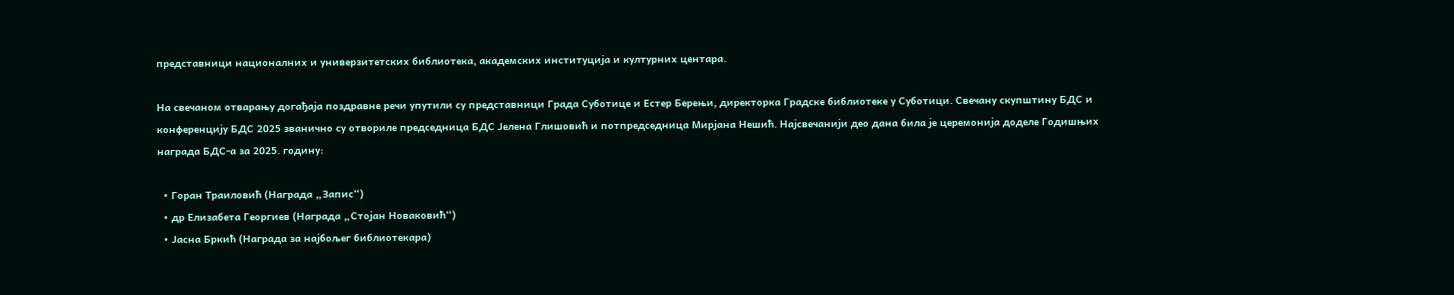представници националних и универзитетских библиотека, академских институција и културних центара.

На свечаном отварању догађаја поздравне речи упутили су представници Града Суботице и Естер Берeњи, директорка Градске библиотеке у Суботици. Свечану скупштину БДС и конференцију БДС 2025 званично су отвориле председница БДС Јелена Глишовић и потпредседница Мирјана Нешић. Најсвечанији део дана била је церемонија доделе Годишњих награда БДС-а за 2025. годину:

  • Горан Траиловић (Награда „Запис“)
  • др Елизабета Георгиев (Награда „Стојан Новаковић“)
  • Јасна Бркић (Награда за најбољег библиотекара)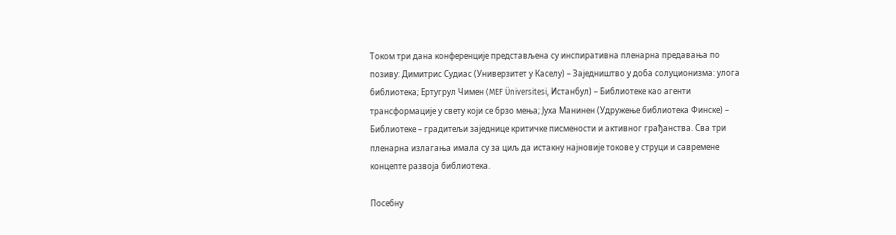Током три дана конференције представљена су инспиративна пленарна предавања по позиву: Димитрис Судиас (Универзитет у Каселу) – Заједништво у доба солуционизма: улога библиотека; Ертугрул Чимен (MEF Üniversitesi, Истанбул) – Библиотеке као агенти трансформације у свету који се брзо мења; Јуха Манинен (Удружење библиотека Финске) – Библиотеке – градитељи заједнице критичке писмености и активног грађанства. Сва три пленарна излагања имала су за циљ да истакну најновије токове у струци и савремене концепте развоја библиотека.

Посебну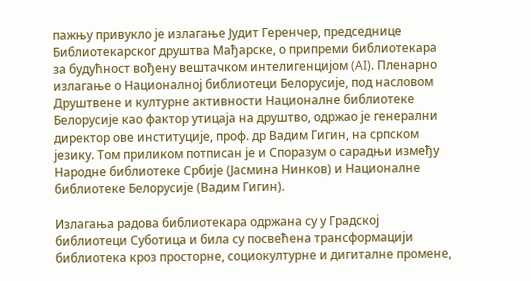пажњу привукло је излагање Јудит Геренчер, председнице Библиотекарског друштва Мађарске, о припреми библиотекара за будућност вођену вештачком интелигенцијом (AI). Пленарно излагање о Националној библиотеци Белорусије, под насловом Друштвене и културне активности Националне библиотеке Белорусије као фактор утицаја на друштво, одржао је генерални директор ове институције, проф. др Вадим Гигин, на српском језику. Том приликом потписан је и Споразум о сарадњи између Народне библиотеке Србије (Јасмина Нинков) и Националне библиотеке Белорусије (Вадим Гигин).

Излагања радова библиотекара одржана су у Градској библиотеци Суботица и била су посвећена трансформацији библиотека кроз просторне, социокултурне и дигиталне промене,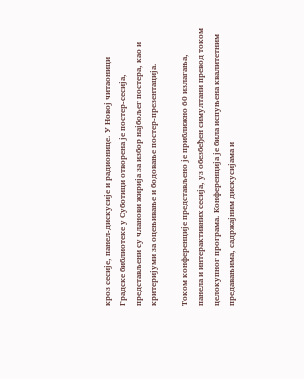кроз сесије, панел-дискусије и радионице. У Новој читаоници Градске библиотеке у Суботици отворена је постер-сесија, представљени су чланови жирија за избор најбољег постера, као и критеријуми за оцењивање и бодовање постер-презентација.

Током конференције представљено је приближно 60 излагања, панела и интерактивних сесија, уз обезбеђен симултани превод током целокупног програма. Конференција је била испуњена квалитетним предавањима, садржајним дискусијама и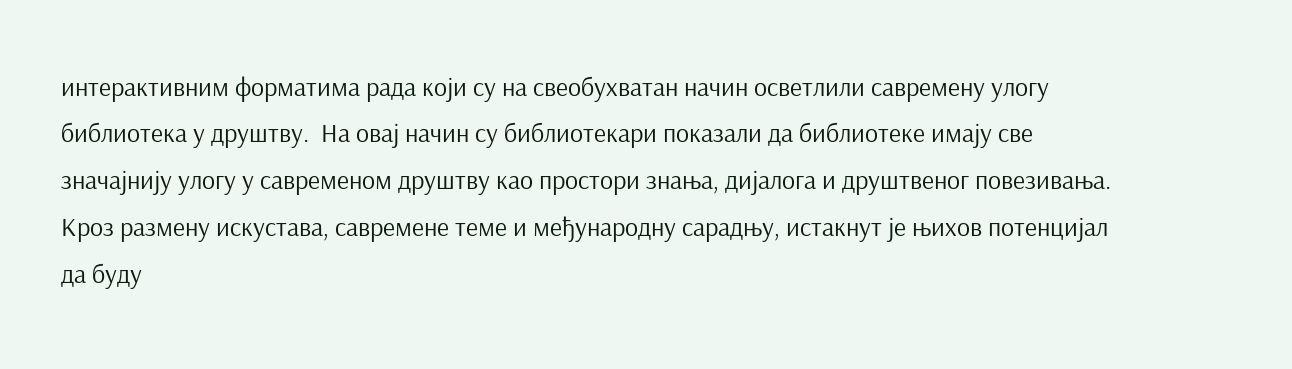интерактивним форматима рада који су на свеобухватан начин осветлили савремену улогу библиотека у друштву.  На овај начин су библиотекари показали да библиотеке имају све значајнију улогу у савременом друштву као простори знања, дијалога и друштвеног повезивања. Кроз размену искустава, савремене теме и међународну сарадњу, истакнут је њихов потенцијал да буду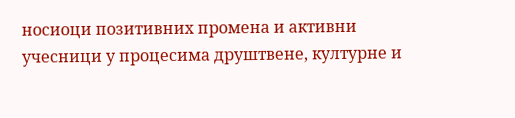носиоци позитивних промена и активни учесници у процесима друштвене, културне и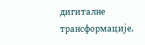дигиталне трансформације.